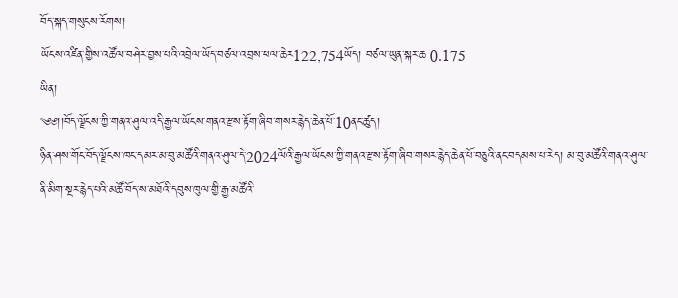བོད་སྐད་གསུངས་རོགས།
ཡོངས་འཛིན་གྱིས་འཚོལ་བཤེར་བྱས་པའི་འབྲེལ་ཡོད་བཙལ་འབྲས་ཕལ་ཆེར122,754ཡོད། བཙལ་ཡུན་སྐར་ཆ 0.175
ཡིན།
༄༅།།བོད་ལྗོངས་ཀྱི་གནའ་ཤུལ་འདི་རྒྱལ་ཡོངས་གནའ་རྫས་རྟོག་ཞིབ་གསར་རྙེད་ཆེན་པོ་10ནང་ཚུད།
ཉིན་ཤས་གོང་བོད་ལྗོངས་ཁང་དམར་མ་བུ་མཚོའི་གནའ་ཤུལ་དེ་2024ལོའི་རྒྱལ་ཡོངས་ཀྱི་གནའ་རྫས་རྟོག་ཞིབ་གསར་རྙེད་ཆེན་པོ་བཅུའི་ནང་བདམས་པ་རེད། མ་བུ་མཚོའི་གནའ་ཤུལ་ནི་མིག་སྔར་རྙེད་པའི་མཚོ་བོད་ས་མཐོའི་དབུས་ཁུལ་གྱི་རྒྱ་མཚོའི་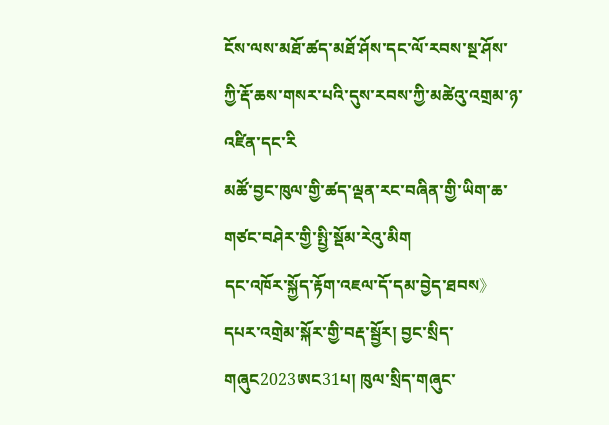ངོས་ལས་མཐོ་ཚད་མཐོ་ཤོས་དང་ལོ་རབས་སྔ་ཤོས་ཀྱི་རྡོ་ཆས་གསར་པའི་དུས་རབས་ཀྱི་མཚེའུ་འགྲམ་ཉ་འཛིན་དང་རི
མཚོ་བྱང་ཁུལ་གྱི་ཚད་ལྡན་རང་བཞིན་གྱི་ཡིག་ཆ་གཙང་བཤེར་གྱི་སྤྱི་སྡོམ་རེའུ་མིག
དང་འཁོར་སྐྱོད་རྟོག་འཇལ་དོ་དམ་བྱེད་ཐབས》དཔར་འགྲེམ་སྐོར་གྱི་བརྡ་སྦྱོར། བྱང་སྲིད་གཞུང2023ཨང31པ། ཁུལ་སྲིད་གཞུང་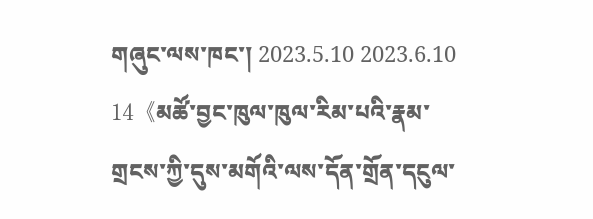གཞུང་ལས་ཁང་། 2023.5.10 2023.6.10 14《མཚོ་བྱང་ཁུལ་ཁུལ་རིམ་པའི་རྣམ་གྲངས་ཀྱི་དུས་མགོའི་ལས་དོན་གྲོན་དངུལ་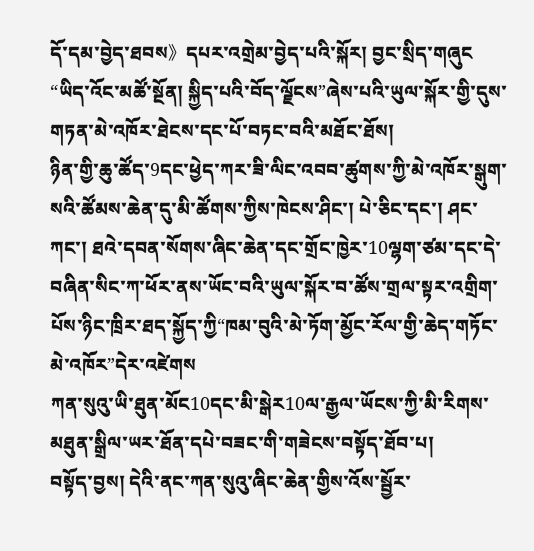དོ་དམ་བྱེད་ཐབས》དཔར་འགྲེམ་བྱེད་པའི་སྐོར། བྱང་སྲིད་གཞུང
“ཡིད་འོང་མཚོ་སྔོན། སྐྱིད་པའི་བོད་ལྗོངས”ཞེས་པའི་ཡུལ་སྐོར་གྱི་དུས་གཏན་མེ་འཁོར་ཐེངས་དང་པོ་བཏང་བའི་མཐོང་ཐོས།
ཉིན་གྱི་ཆུ་ཚོད་9དང་ཕྱེད་ཀར་ཟི་ལིང་འབབ་ཚུགས་ཀྱི་མེ་འཁོར་སྒུག་སའི་ཚོམས་ཆེན་དུ་མི་ཚོགས་ཀྱིས་ཁེངས་ཤིང་། པེ་ཅིང་དང་། ཤང་ཀང་། ཐའེ་དབན་སོགས་ཞིང་ཆེན་དང་གྲོང་ཁྱེར་10ལྷག་ཙམ་དང་དེ་བཞིན་སིང་ཀ་ཕོར་ནས་ཡོང་བའི་ཡུལ་སྐོར་བ་ཚོས་གྲལ་སྟར་འགྲིག་པོས་ཉིང་ཁྲིར་ཐད་སྐྱོད་ཀྱི“ཁམ་བུའི་མེ་ཏོག་མྱོང་རོལ་གྱི་ཆེད་གཏོང་མེ་འཁོར”དེར་འཛེགས
ཀན་སུའུ་ཡི་ཐུན་མོང10དང་མི་སྒེར10ལ་རྒྱལ་ཡོངས་ཀྱི་མི་རིགས་མཐུན་སྒྲིལ་ཡར་ཐོན་དཔེ་བཟང་གི་གཟེངས་བསྟོད་ཐོབ་པ།
བསྟོད་བྱས། དེའི་ནང་ཀན་སུའུ་ཞིང་ཆེན་གྱིས་འོས་སྦྱོར་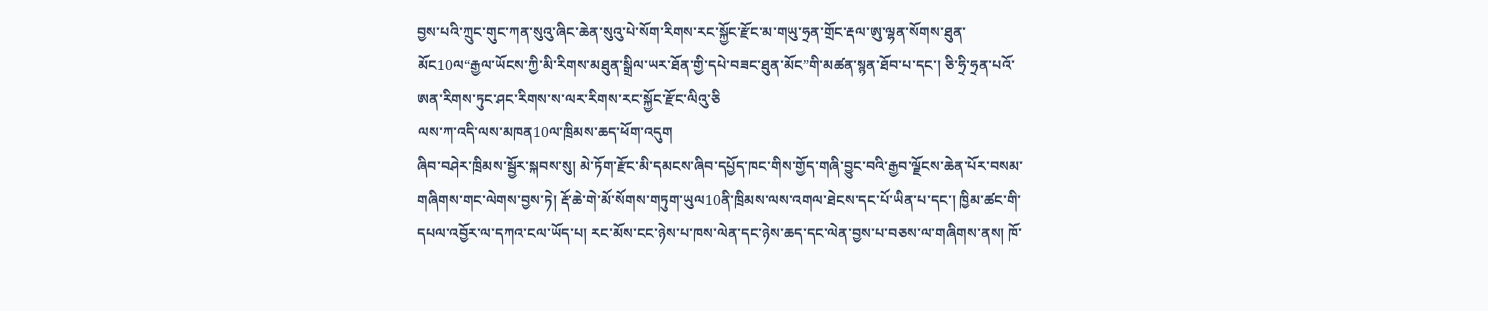བྱས་པའི་ཀྲུང་གུང་ཀན་སུའུ་ཞིང་ཆེན་སུའུ་པེ་སོག་རིགས་རང་སྐྱོང་རྫོང་མ་གཡུ་ཧྲན་གྲོང་རྡལ་ཨུ་ལྷན་སོགས་ཐུན་མོང10ལ“རྒྱལ་ཡོངས་ཀྱི་མི་རིགས་མཐུན་སྒྲིལ་ཡར་ཐོན་གྱི་དཔེ་བཟང་ཐུན་མོང”གི་མཚན་སྙན་ཐོབ་པ་དང་། ཅི་ཧྲི་ཧྲན་པའོ་ཨན་རིགས་ཏུང་ཤང་རིགས་ས་ལར་རིགས་རང་སྐྱོང་རྫོང་ལིའུ་ཅི
ལས་ཀ་འདི་ལས་མཁན10ལ་ཁྲིམས་ཆད་ཕོག་འདུག
ཞིབ་བཤེར་ཁྲིམས་སྦྱོར་སྐབས་སུ། མེ་ཏོག་རྫོང་མི་དམངས་ཞིབ་དཔྱོད་ཁང་གིས་གྱོད་གཞི་བྱུང་བའི་རྒྱབ་ལྗོངས་ཆེན་པོར་བསམ་གཞིགས་གང་ལེགས་བྱས་ཏེ། རྡོ་ཆེ་གེ་མོ་སོགས་གཏུག་ཡུལ10ནི་ཁྲིམས་ལས་འགལ་ཐེངས་དང་པོ་ཡིན་པ་དང་། ཁྱིམ་ཚང་གི་དཔལ་འབྱོར་ལ་དཀའ་ངལ་ཡོད་པ། རང་མོས་ངང་ཉེས་པ་ཁས་ལེན་དང་ཉེས་ཆད་དང་ལེན་བྱས་པ་བཅས་ལ་གཞིགས་ནས། ཁོ་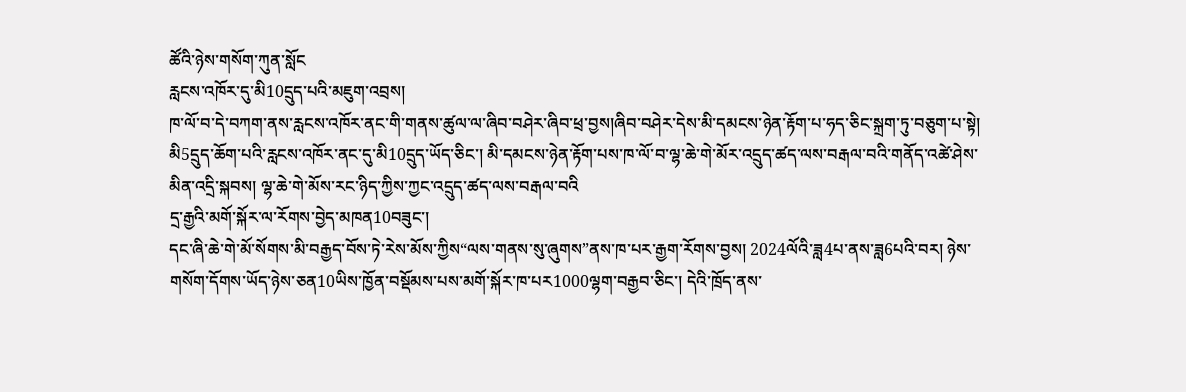ཚོའི་ཉེས་གསོག་ཀུན་སློང
རླངས་འཁོར་དུ་མི10དྲུད་པའི་མཇུག་འབྲས།
ཁ་ལོ་བ་དེ་བཀག་ནས་རླངས་འཁོར་ནང་གི་གནས་ཚུལ་ལ་ཞིབ་བཤེར་ཞིབ་ཕྲ་བྱས།ཞིབ་བཤེར་དེས་མི་དམངས་ཉེན་རྟོག་པ་ཧད་ཅིང་སྐྲག་ཏུ་བཅུག་པ་སྟེ། མི5དྲུད་ཆོག་པའི་རླངས་འཁོར་ནང་དུ་མི10དྲུད་ཡོད་ཅིང་། མི་དམངས་ཉེན་རྟོག་པས་ཁ་ལོ་བ་ལྷ་ཆེ་གེ་མོར་འདྲུད་ཚད་ལས་བརྒལ་བའི་གནོད་འཚེ་ཤེས་མིན་འདྲི་སྐབས། ལྷ་ཆེ་གེ་མོས་རང་ཉིད་ཀྱིས་ཀྱང་འདྲུད་ཚད་ལས་བརྒལ་བའི
དྲ་རྒྱའི་མགོ་སྐོར་ལ་རོགས་བྱེད་མཁན10བཟུང་།
དང་ཞི་ཆེ་གེ་མོ་སོགས་མི་བརྒྱད་བོས་ཏེ་རེས་མོས་ཀྱིས“ལས་གནས་སུ་ཞུགས”ནས་ཁ་པར་རྒྱག་རོགས་བྱས། 2024ལོའི་ཟླ4པ་ནས་ཟླ6པའི་བར། ཉེས་གསོག་དོགས་ཡོད་ཉེས་ཅན10ཡིས་ཁྱོན་བསྡོམས་པས་མགོ་སྐོར་ཁ་པར1000ལྷག་བརྒྱབ་ཅིང་། དེའི་ཁྲོད་ནས་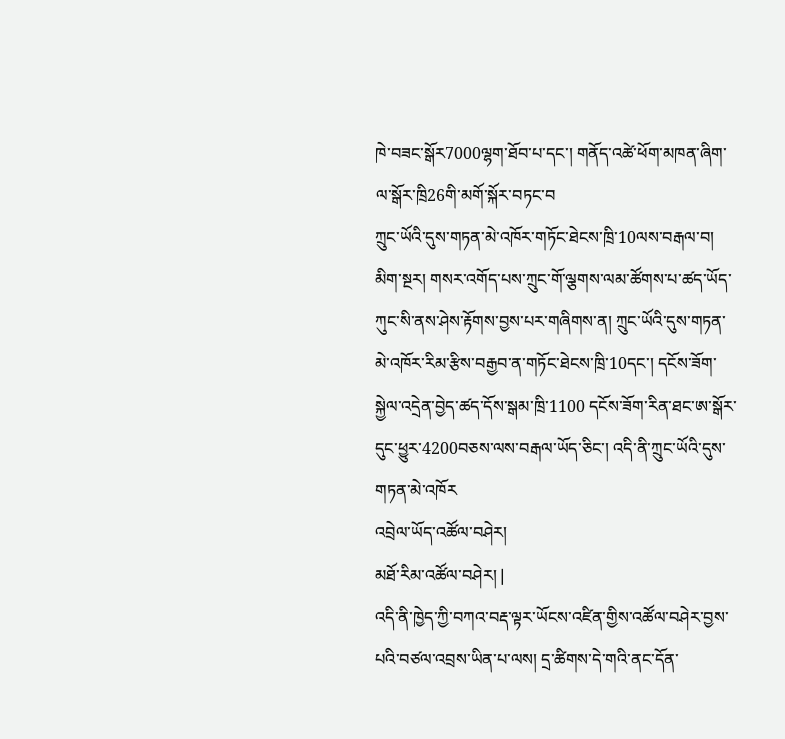ཁེ་བཟང་སྒོར7000ལྷག་ཐོབ་པ་དང་། གནོད་འཚེ་ཕོག་མཁན་ཞིག་ལ་སྒོར་ཁྲི26གི་མགོ་སྐོར་བཏང་བ
ཀྲུང་ཡོའི་དུས་གཏན་མེ་འཁོར་གཏོང་ཐེངས་ཁྲི་10ལས་བརྒལ་བ།
མིག་སྔར། གསར་འགོད་པས་ཀྲུང་གོ་ལྕགས་ལམ་ཚོགས་པ་ཚད་ཡོད་ཀུང་སི་ནས་ཤེས་རྟོགས་བྱས་པར་གཞིགས་ན། ཀྲུང་ཡོའི་དུས་གཏན་མེ་འཁོར་རིམ་རྩིས་བརྒྱབ་ན་གཏོང་ཐེངས་ཁྲི་10དང་། དངོས་ཟོག་སྐྱེལ་འདྲེན་བྱེད་ཚད་དོས་སྒམ་ཁྲི་1100 དངོས་ཟོག་རིན་ཐང་ཨ་སྒོར་དུང་ཕྱུར་4200བཅས་ལས་བརྒལ་ཡོད་ཅིང་། འདི་ནི་ཀྲུང་ཡོའི་དུས་གཏན་མེ་འཁོར
འབྲེལ་ཡོད་འཚོལ་བཤེར།
མཐོ་རིམ་འཚོལ་བཤེར། |
འདི་ནི་ཁྱེད་ཀྱི་བཀའ་བརྡ་ལྟར་ཡོངས་འཛིན་གྱིས་འཚོལ་བཤེར་བྱས་པའི་བཙལ་འབྲས་ཡིན་པ་ལས། དྲ་ཚིགས་དེ་གའི་ནང་དོན་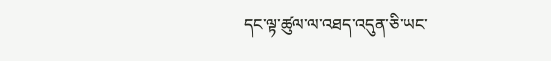དང་ལྟ་ཚུལ་ལ་འཐད་འདུན་ཅི་ཡང་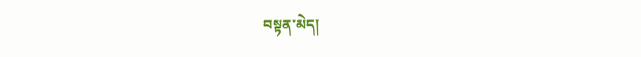བསྟན་མེད།